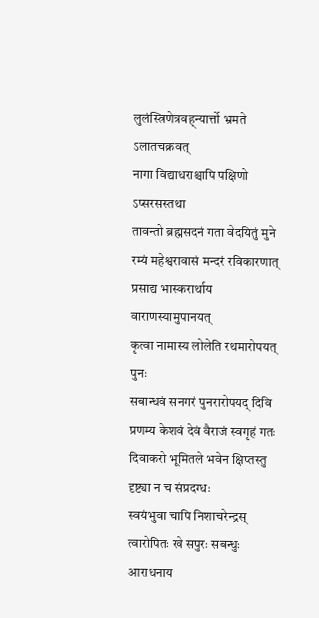लुलंस्त्रिणेत्रवह्न्यार्त्तो भ्रमते ऽलातचक्रवत्
नागा विद्याधराश्चापि पक्षिणो ऽप्सरसस्तथा
तावन्तो ब्रह्मसदनं गता वेदयितुं मुने
रम्यं महेश्वरावासं मन्दरं रविकारणात्
प्रसाद्य भास्करार्थाय वाराणस्यामुपानयत्
कृत्वा नामास्य लोलेति रथमारोपयत् पुनः
सबान्धवं सनगरं पुनरारोपयद् दिवि
प्रणम्य केशवं देवं वैराजं स्वगृहं गतः
दिवाकरो भूमितले भवेन क्षिप्तस्तु दृष्ट्या न च संप्रदग्धः
स्वयंभुवा चापि निशाचरेन्द्रस् त्वारोपितः खे सपुरः सबन्धुः
आराधनाय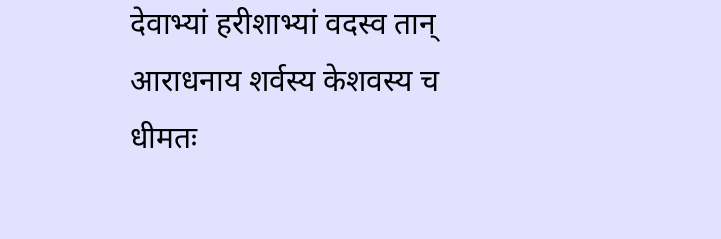देवाभ्यां हरीशाभ्यां वदस्व तान्
आराधनाय शर्वस्य केशवस्य च धीमतः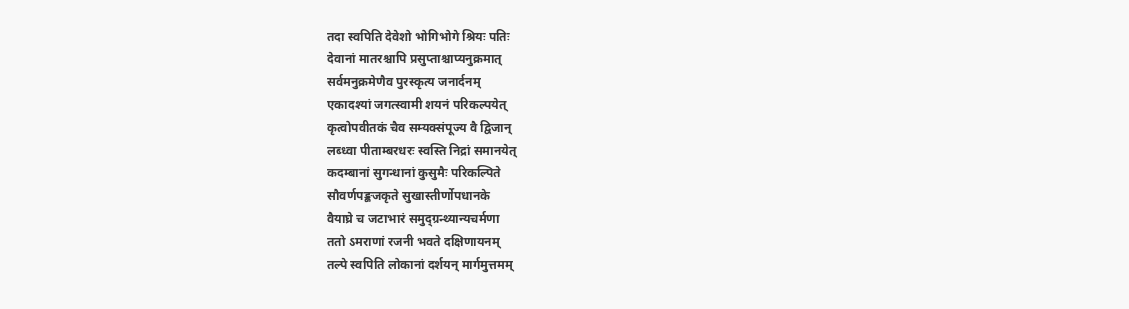तदा स्वपिति देवेशो भोगिभोगे श्रियः पतिः
देवानां मातरश्चापि प्रसुप्ताश्चाप्यनुक्रमात्
सर्वमनुक्रमेणैव पुरस्कृत्य जनार्दनम्
एकादश्यां जगत्स्वामी शयनं परिकल्पयेत्
कृत्वोपवीतकं चैव सम्यक्संपूज्य वै द्विजान्
लब्ध्वा पीताम्बरधरः स्वस्ति निद्रां समानयेत्
कदम्बानां सुगन्धानां कुसुमैः परिकल्पिते
सौवर्णपङ्कजकृते सुखास्तीर्णोपधानके
वैयाघ्रे च जटाभारं समुद्ग्रन्थ्यान्यचर्मणा
ततो ऽमराणां रजनी भवते दक्षिणायनम्
तल्पे स्वपिति लोकानां दर्शयन् मार्गमुत्तमम्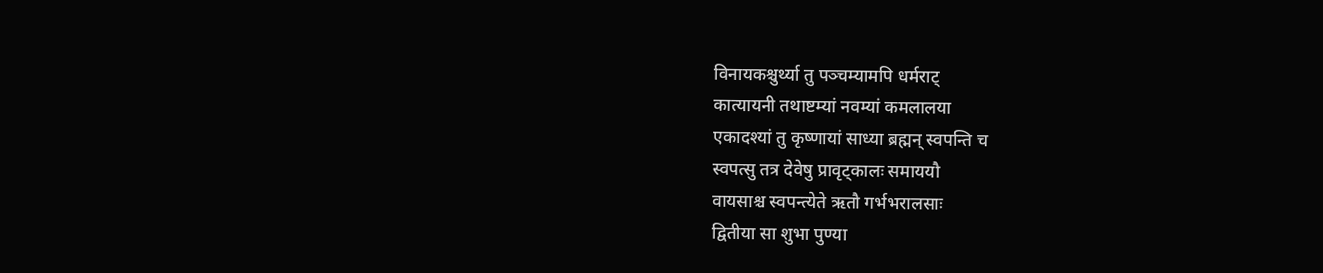विनायकश्चुर्थ्या तु पञ्चम्यामपि धर्मराट्
कात्यायनी तथाष्टम्यां नवम्यां कमलालया
एकादश्यां तु कृष्णायां साध्या ब्रह्मन् स्वपन्ति च
स्वपत्सु तत्र देवेषु प्रावृट्कालः समाययौ
वायसाश्च स्वपन्त्येते ऋतौ गर्भभरालसाः
द्वितीया सा शुभा पुण्या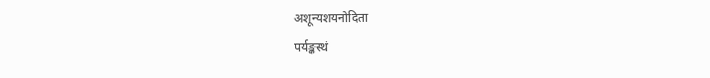अशून्यशयनोदिता
पर्यङ्कस्थं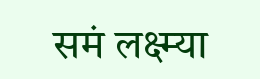समं लक्ष्म्या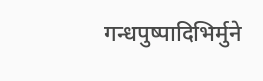गन्धपुष्पादिभिर्मुने